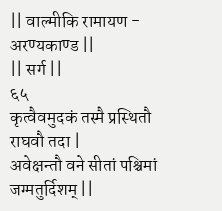|| वाल्मीकि रामायण - अरण्यकाण्ड ||
|| सर्ग ||
६५
कृत्वैवमुदकं तस्मै प्रस्थितौ राघवौ तदा |
अवेक्षन्तौ वने सीतां पश्चिमां जग्मतुर्दिशम् ||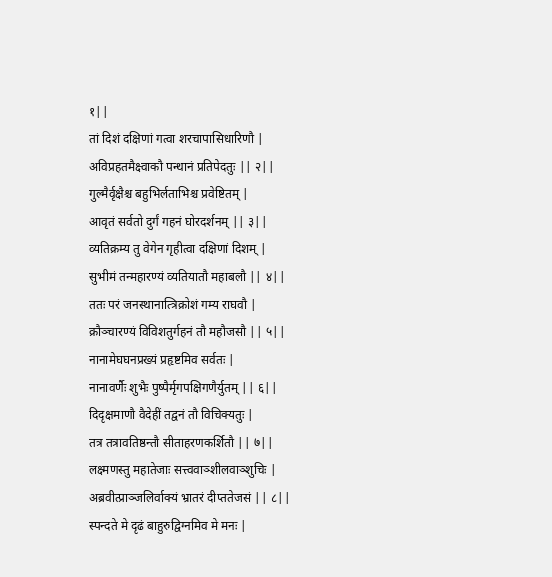१||
तां दिशं दक्षिणां गत्वा शरचापासिधारिणौ |
अविप्रहतमैक्ष्वाकौ पन्थानं प्रतिपेदतुः || २||
गुल्मैर्वृक्षैश्च बहुभिर्लताभिश्च प्रवेष्टितम् |
आवृतं सर्वतो दुर्गं गहनं घोरदर्शनम् || ३||
व्यतिक्रम्य तु वेगेन गृहीत्वा दक्षिणां दिशम् |
सुभीमं तन्महारण्यं व्यतियातौ महाबलौ || ४||
ततः परं जनस्थानात्त्रिक्रोशं गम्य राघवौ |
क्रौञ्चारण्यं विविशतुर्गहनं तौ महौजसौ || ५||
नानामेघघनप्रख्यं प्रहृष्टमिव सर्वतः |
नानावर्णैः शुभैः पुष्पैर्मृगपक्षिगणैर्युतम् || ६||
दिदृक्षमाणौ वैदेहीं तद्वनं तौ विचिक्यतुः |
तत्र तत्रावतिष्ठन्तौ सीताहरणकर्शितौ || ७||
लक्ष्मणस्तु महातेजाः सत्त्ववाञ्शीलवाञ्शुचिः |
अब्रवीत्प्राञ्जलिर्वाक्यं भ्रातरं दीप्ततेजसं || ८||
स्पन्दते मे दृढं बाहुरुद्विग्नमिव मे मनः |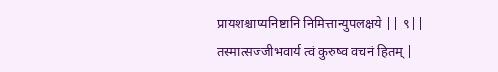प्रायशश्चाप्यनिष्टानि निमित्तान्युपलक्षये || ९||
तस्मात्सज्जीभवार्य त्वं कुरुष्व वचनं हितम् |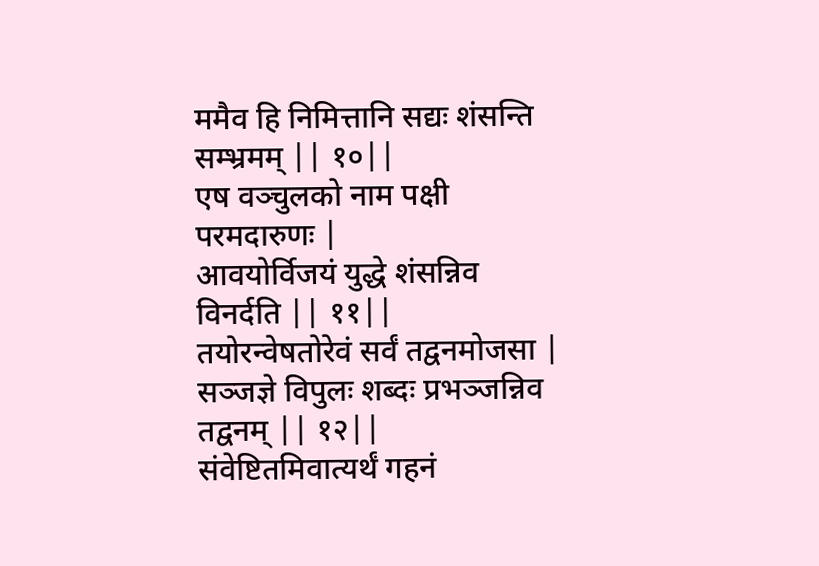ममैव हि निमित्तानि सद्यः शंसन्ति सम्भ्रमम् || १०||
एष वञ्चुलको नाम पक्षी परमदारुणः |
आवयोर्विजयं युद्धे शंसन्निव विनर्दति || ११||
तयोरन्वेषतोरेवं सर्वं तद्वनमोजसा |
सञ्जज्ञे विपुलः शब्दः प्रभञ्जन्निव तद्वनम् || १२||
संवेष्टितमिवात्यर्थं गहनं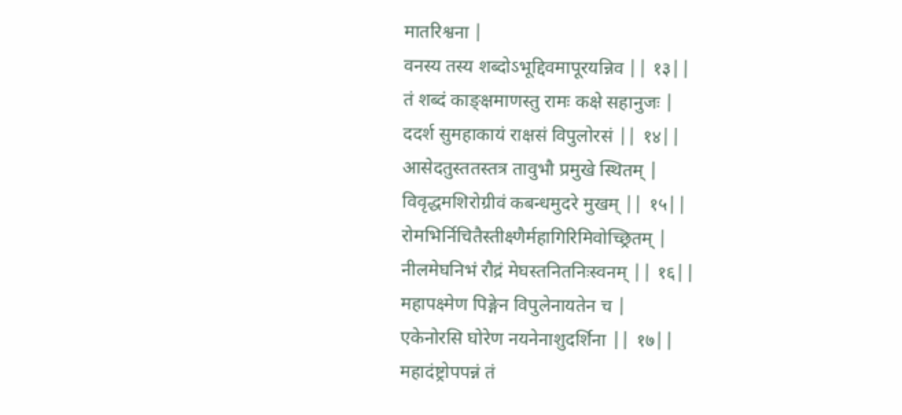मातरिश्वना |
वनस्य तस्य शब्दोऽभूद्दिवमापूरयन्निव || १३||
तं शब्दं काङ्क्षमाणस्तु रामः कक्षे सहानुजः |
ददर्श सुमहाकायं राक्षसं विपुलोरसं || १४||
आसेदतुस्ततस्तत्र तावुभौ प्रमुखे स्थितम् |
विवृद्धमशिरोग्रीवं कबन्धमुदरे मुखम् || १५||
रोमभिर्निचितैस्तीक्ष्णैर्महागिरिमिवोच्छ्रितम् |
नीलमेघनिभं रौद्रं मेघस्तनितनिःस्वनम् || १६||
महापक्ष्मेण पिङ्गेन विपुलेनायतेन च |
एकेनोरसि घोरेण नयनेनाशुदर्शिना || १७||
महादंष्ट्रोपपन्नं तं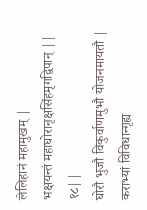लेलिहानं महामुखम् |
भक्षयन्तं महाघोरानृक्षसिंहमृगद्विपान् || १८||
घोरौ भुजौ विकुर्वाणमुभौ योजनमायतौ |
कराभ्यां विविधान्गृह्य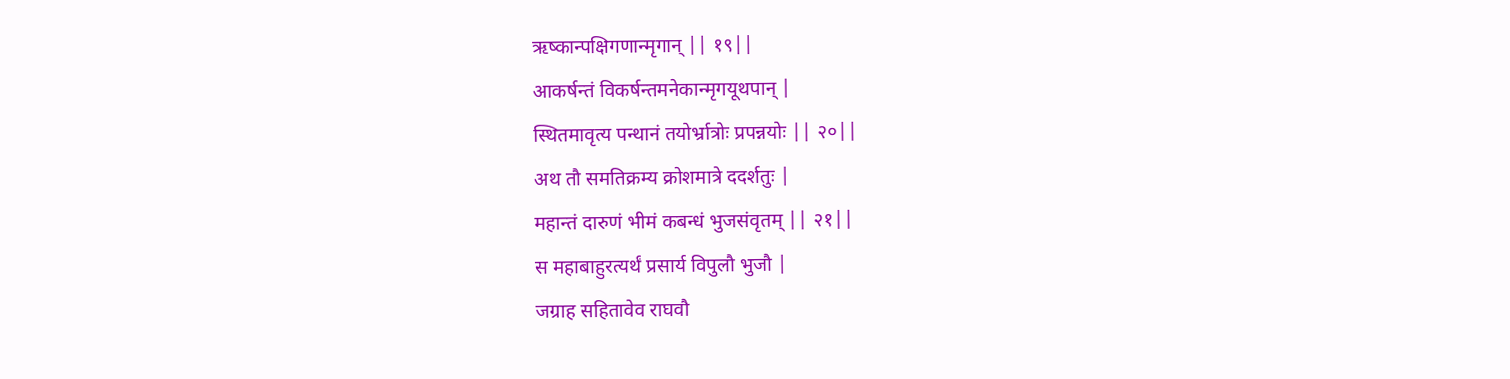ऋष्कान्पक्षिगणान्मृगान् || १९||
आकर्षन्तं विकर्षन्तमनेकान्मृगयूथपान् |
स्थितमावृत्य पन्थानं तयोर्भ्रात्रोः प्रपन्नयोः || २०||
अथ तौ समतिक्रम्य क्रोशमात्रे ददर्शतुः |
महान्तं दारुणं भीमं कबन्धं भुजसंवृतम् || २१||
स महाबाहुरत्यर्थं प्रसार्य विपुलौ भुजौ |
जग्राह सहितावेव राघवौ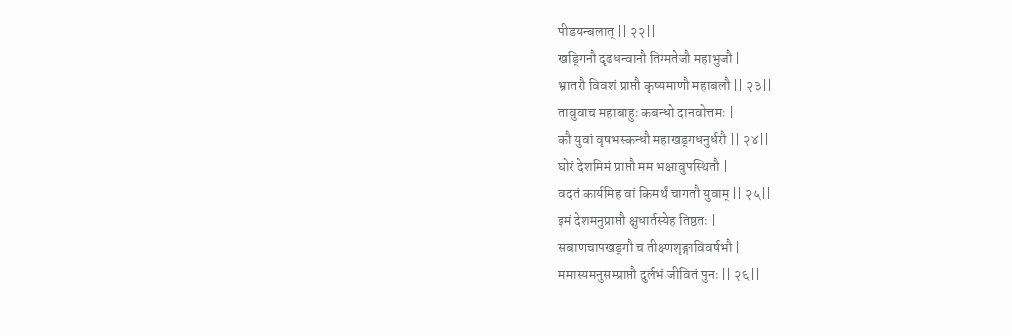पीडयन्बलात् || २२||
खड्गिनौ दृढधन्वानौ तिग्मतेजौ महाभुजौ |
भ्रातरौ विवशं प्राप्तौ कृष्यमाणौ महाबलौ || २३||
तावुवाच महाबाहुः कबन्धो दानवोत्तमः |
कौ युवां वृषभस्कन्धौ महाखड्गधनुर्धरौ || २४||
घोरं देशमिमं प्राप्तौ मम भक्षावुपस्थितौ |
वदतं कार्यमिह वां किमर्थं चागतौ युवाम् || २५||
इमं देशमनुप्राप्तौ क्षुधार्तस्येह तिष्ठतः |
सबाणचापखड्गौ च तीक्ष्णशृङ्गाविवर्षभौ |
ममास्यमनुसम्प्राप्तौ दुर्लभं जीवितं पुनः || २६||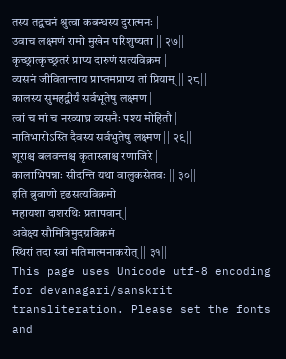तस्य तद्वचनं श्रुत्वा कबन्धस्य दुरात्मनः |
उवाच लक्ष्मणं रामो मुखेन परिशुष्यता || २७||
कृच्छ्रात्कृच्छ्रतरं प्राप्य दारुणं सत्यविक्रम |
व्यसनं जीवितान्ताय प्राप्तमप्राप्य तां प्रियाम् || २८||
कालस्य सुमहद्वीर्यं सर्वभूतेषु लक्ष्मण |
त्वां च मां च नरव्याघ्र व्यसनैः पश्य मोहितौ |
नातिभारोऽस्ति दैवस्य सर्वभुतेषु लक्ष्मण || २९||
शूराश्च बलवन्तश्च कृतास्त्राश्च रणाजिरे |
कालाभिपन्नाः सीदन्ति यथा वालुकसेतवः || ३०||
इति ब्रुवाणो दृढसत्यविक्रमो
महायशा दाशरथिः प्रतापवान् |
अवेक्ष्य सौमित्रिमुदग्रविक्रमं
स्थिरां तदा स्वां मतिमात्मनाकरोत् || ३१||
This page uses Unicode utf-8 encoding for devanagari/sanskrit transliteration. Please set the fonts and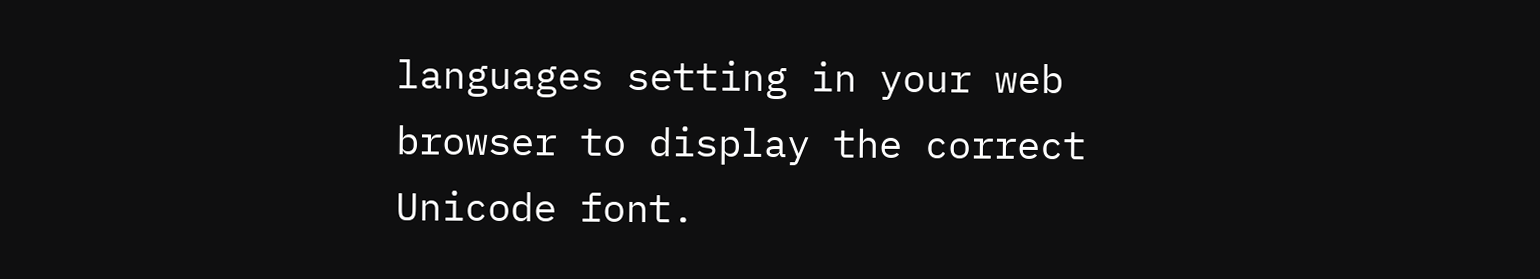languages setting in your web browser to display the correct Unicode font.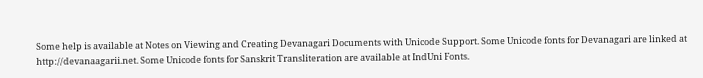Some help is available at Notes on Viewing and Creating Devanagari Documents with Unicode Support. Some Unicode fonts for Devanagari are linked at http://devanaagarii.net. Some Unicode fonts for Sanskrit Transliteration are available at IndUni Fonts.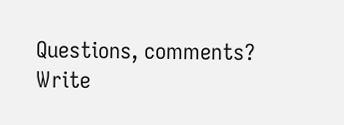Questions, comments? Write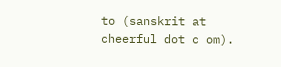to (sanskrit at cheerful dot c om).